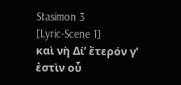Stasimon 3
[Lyric-Scene 1]
καὶ νὴ Δίʼ ἕτερόν γʼ ἐστὶν οὗ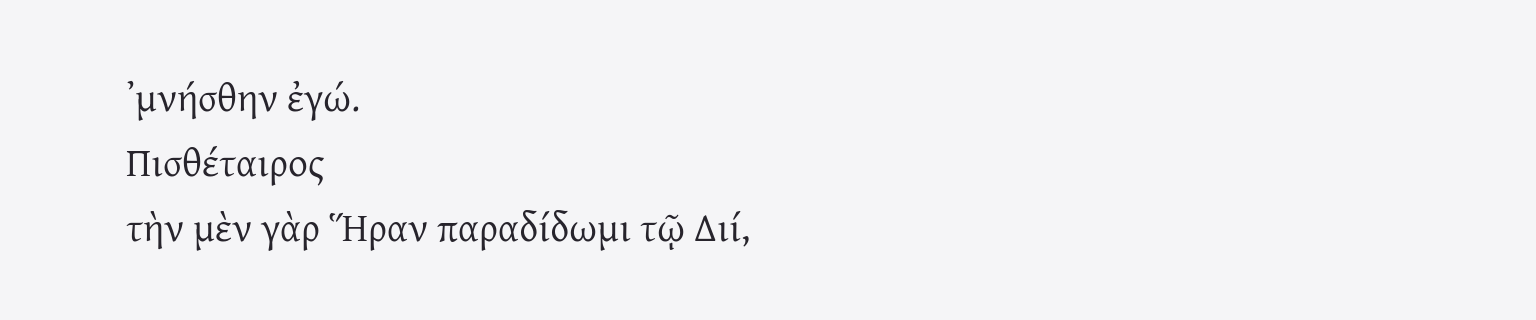ʼμνήσθην ἐγώ.
Πισθέταιρος
τὴν μὲν γὰρ Ἥραν παραδίδωμι τῷ Διί,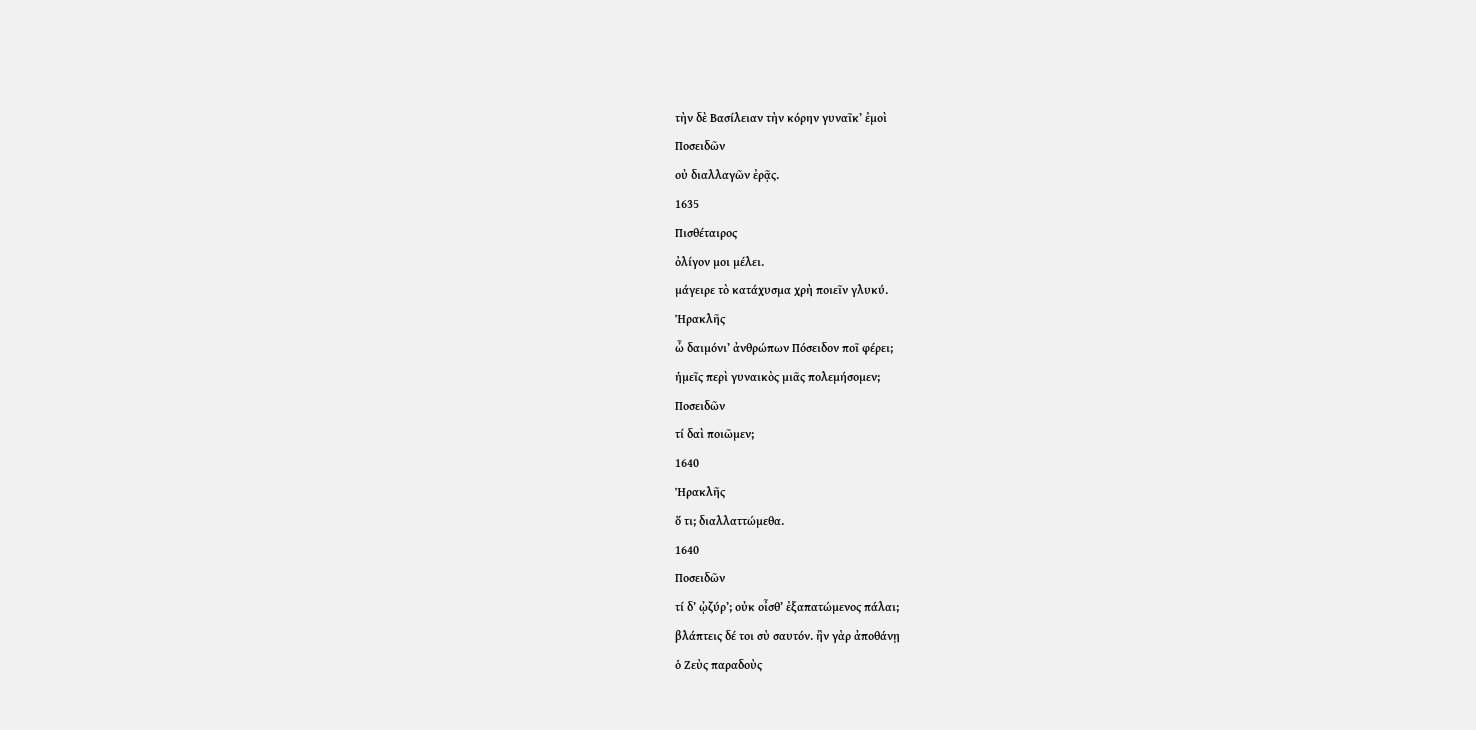τὴν δὲ Βασίλειαν τὴν κόρην γυναῖκʼ ἐμοὶ
Ποσειδῶν
οὐ διαλλαγῶν ἐρᾷς.
1635
Πισθέταιρος
ὀλίγον μοι μέλει.
μάγειρε τὸ κατάχυσμα χρὴ ποιεῖν γλυκύ.
Ἡρακλῆς
ὦ δαιμόνιʼ ἀνθρώπων Πόσειδον ποῖ φέρει;
ἡμεῖς περὶ γυναικὸς μιᾶς πολεμήσομεν;
Ποσειδῶν
τί δαὶ ποιῶμεν;
1640
Ἡρακλῆς
ὅ τι; διαλλαττώμεθα.
1640
Ποσειδῶν
τί δʼ ᾠζύρʼ; οὐκ οἶσθʼ ἐξαπατώμενος πάλαι;
βλάπτεις δέ τοι σὺ σαυτόν. ἢν γὰρ ἀποθάνῃ
ὁ Ζεὺς παραδοὺς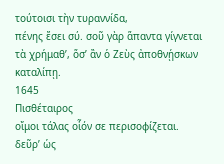τούτοισι τὴν τυραννίδα,
πένης ἔσει σύ. σοῦ γὰρ ἅπαντα γίγνεται
τὰ χρήμαθʼ, ὅσʼ ἂν ὁ Ζεὺς ἀποθνῄσκων καταλίπῃ.
1645
Πισθέταιρος
οἴμοι τάλας οἷόν σε περισοφίζεται.
δεῦρʼ ὡς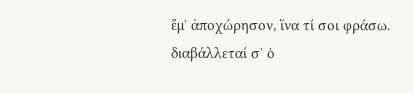ἔμʼ ἀποχώρησον, ἵνα τί σοι φράσω.
διαβάλλεταί σʼ ὁ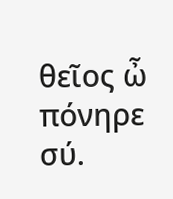θεῖος ὦ πόνηρε σύ.